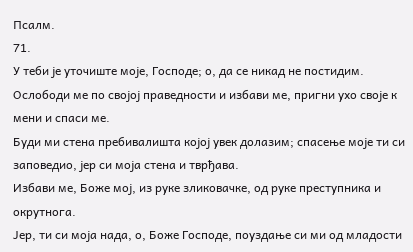Псалм.
71.
У теби је уточиште моје, Господе; о, да се никад не постидим.
Ослободи ме по својој праведности и избави ме, пригни ухо своје к мени и спаси ме.
Буди ми стена пребивалишта којој увек долазим; спасење моје ти си заповедио, јер си моја стена и тврђава.
Избави ме, Боже мој, из руке зликовачке, од руке преступника и окрутнога.
Јер, ти си моја нада, о, Боже Господе, поуздање си ми од младости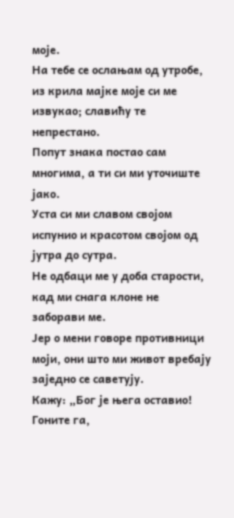моје.
На тебе се ослањам од утробе, из крила мајке моје си ме извукао; славићу те непрестано.
Попут знака постао сам многима, а ти си ми уточиште јако.
Уста си ми славом својом испунио и красотом својом од јутра до сутра.
Не одбаци ме у доба старости, кад ми снага клоне не заборави ме.
Јер о мени говоре противници моји, они што ми живот вребају заједно се саветују.
Кажу: „Бог је њега оставио! Гоните га,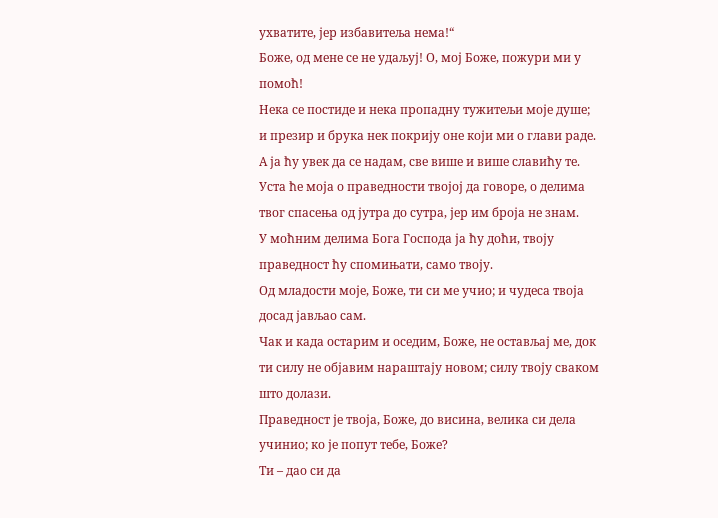ухватите, јер избавитеља нема!“
Боже, од мене се не удаљуј! О, мој Боже, пожури ми у помоћ!
Нека се постиде и нека пропадну тужитељи моје душе; и презир и брука нек покрију оне који ми о глави раде.
А ја ћу увек да се надам, све више и више славићу те.
Уста ће моја о праведности твојој да говоре, о делима твог спасења од јутра до сутра, јер им броја не знам.
У моћним делима Бога Господа ја ћу доћи, твоју праведност ћу спомињати, само твоју.
Од младости моје, Боже, ти си ме учио; и чудеса твоја досад јављао сам.
Чак и када остарим и оседим, Боже, не остављај ме, док ти силу не објавим нараштају новом; силу твоју сваком што долази.
Праведност је твоја, Боже, до висина, велика си дела учинио; ко је попут тебе, Боже?
Ти – дао си да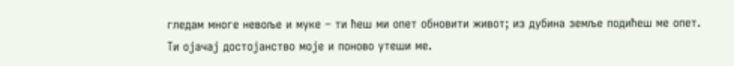гледам многе невоље и муке – ти ћеш ми опет обновити живот; из дубина земље подићеш ме опет.
Ти ојачај достојанство моје и поново утеши ме.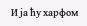И ја ћу харфом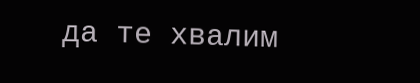да те хвалим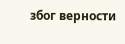због верности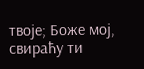твоје; Боже мој, свираћу ти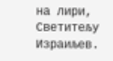на лири, Светитељу Израиљев.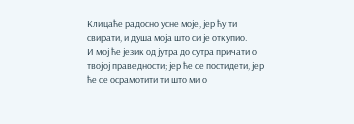Клицаће радосно усне моје, јер ћу ти свирати, и душа моја што си је откупио.
И мој ће језик од јутра до сутра причати о твојој праведности; јер ће се постидети, јер ће се осрамотити ти што ми о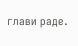глави раде.